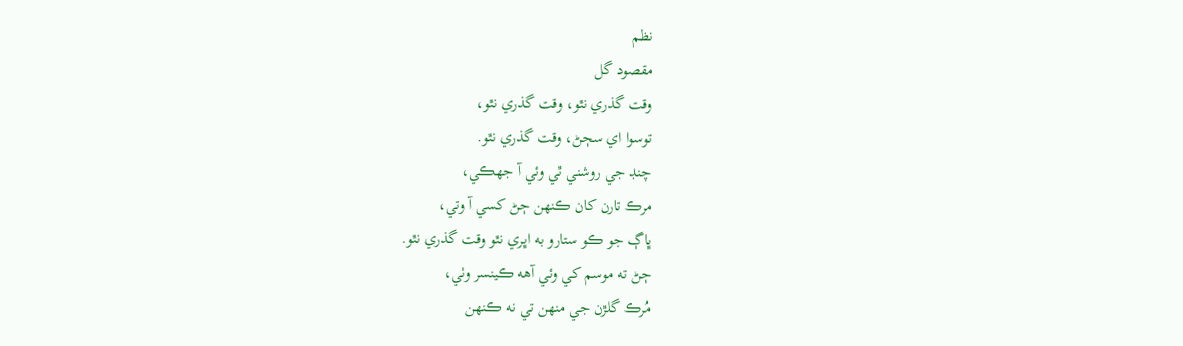نظم
مقصود گل
وقت گذري نٿو، وقت گذري نٿو،
توسوا اي سڄڻ، وقت گذري نٿو.
چنڊ جي روشني ٿي وئي آ جهڪي،
مرڪ تارن کان ڪنهن ڄڻ کسي آ وتي،
ڀاڳ جو ڪو ستارو به اڀري نٿو وقت گذري نٿو.
ڄڻ ته موسم کي وئي آهه ڪينسر وٺي،
مُرڪ گلڙن جي منهن تي نه ڪنهن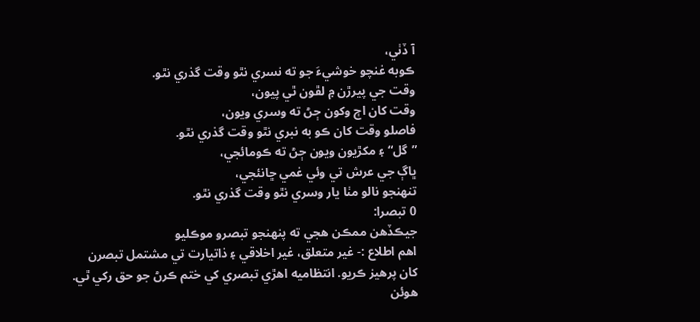آ ڏٺي،
ڪوبه غنچو خوشيءَ جو ته نسري نٿو وقت گذري نٿو.
وقت جي پيرڙن ۾ لڦون ٿي پيون،
وقت کان اڄ وکون ڄڻ ته وسري ويون،
فاصلو وقت کان ڪو به نبري نٿو وقت گذري نٿو.
”گل“ ۽ مکڙيون ويون ڄڻ ته ڪومائجي،
ڀاڳ جي عرش تي وئي غمي ڇانئجي،
تنهنجو نالو مٺا يار وسري نٿو وقت گذري نٿو.
0 تبصرا:
جيڪڏهن ممڪن هجي ته پنهنجو تبصرو موڪليو
اهم اطلاع :- غير متعلق، غير اخلاقي ۽ ذاتيارت تي مشتمل تبصرن کان پرهيز ڪريو. انتظاميه اهڙي تبصري کي ختم ڪرڻ جو حق رکي ٿي. هوئن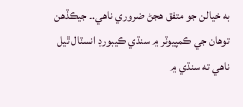به خيالن جو متفق هجڻ ضروري ناهي.۔ جيڪڏهن توهان جي ڪمپيوٽر ۾ سنڌي ڪيبورڊ انسٽال ٿيل ناهي ته سنڌي ۾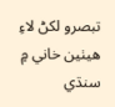تبصرو لکڻ لاءِ هيٺين خاني ۾ سنڌي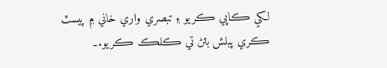لکي ڪاپي ڪريو ۽ تبصري واري خاني ۾ پيسٽ ڪري پبلش بٽڻ تي ڪلڪ ڪريو.۔